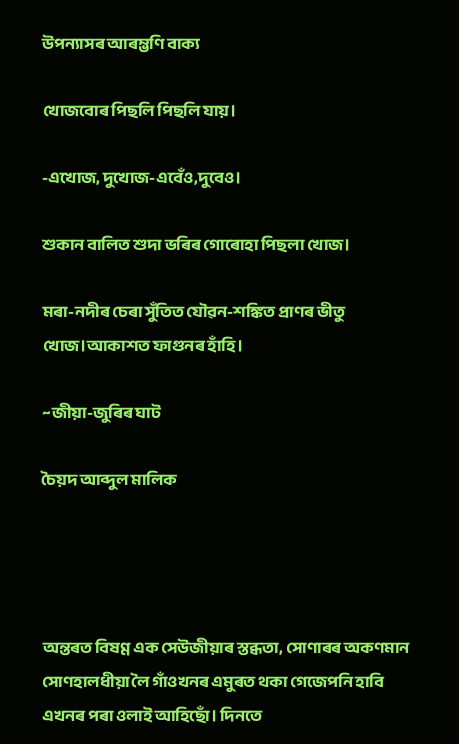উপন্যাসৰ আৰম্ভণি বাক্য

খোজবোৰ পিছলি পিছলি যায়।

-এখোজ, দুখোজ-এবেঁও,দুবেও।

শুকান বালিত শুদা ভৰিৰ গোৰোহা পিছলা খোজ।

মৰা-নদীৰ চেৰা সুঁতিত যৌৱন-শঙ্কিত প্ৰাণৰ ভীতু খোজ।আকাশত ফাগুনৰ হাঁহি।

~জীয়া-জুৰিৰ ঘাট

চৈয়দ আব্দুল মালিক




অন্তৰত বিষণ্ণ এক সেউজীয়াৰ স্তব্ধতা, সোণাৰৰ অকণমান সোণহালধীয়া লৈ গাঁওখনৰ এমুৰত থকা গেজেপনি হাবি এখনৰ পৰা ওলাই আহিছোঁ। দিনতে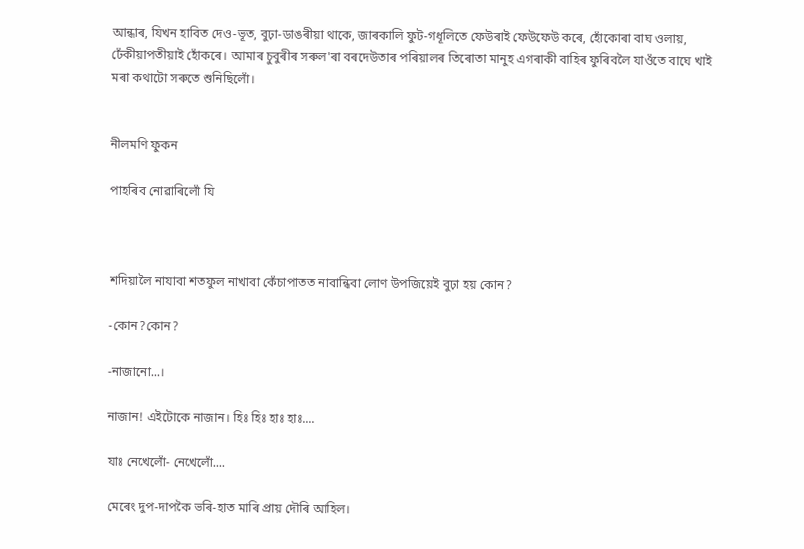আন্ধাৰ, যিখন হাবিত দেও-ভূত, বুঢ়া-ডাঙৰীয়া থাকে, জাৰকালি ফুট-গধূলিতে ফেউৰাই ফেউফেউ কৰে, হোঁকোৰা বাঘ ওলায়, ঢেঁকীয়াপতীয়াই হোঁকৰে। আমাৰ চুবুৰীৰ সৰুল'ৰা বৰদেউতাৰ পৰিয়ালৰ তিৰোতা মানুহ এগৰাকী বাহিৰ ফুৰিবলৈ যাওঁতে বাঘে খাই মৰা কথাটো সৰুতে শুনিছিলোঁ।


নীলমণি ফুকন

পাহৰিব নোৱাৰিলোঁ যি



শদিয়ালৈ নাযাবা শতফুল নাখাবা কেঁচাপাতত নাবান্ধিবা লোণ উপজিয়েই বুঢ়া হয় কোন?

-কোন?কোন?

-নাজানো...।

নাজান! এইটোকে নাজান। হিঃ হিঃ হাঃ হাঃ....

যাঃ নেখেলোঁ- নেখেলোঁ....

মেৰেং দুপ-দাপকৈ ভৰি-হাত মাৰি প্ৰায় দৌৰি আহিল।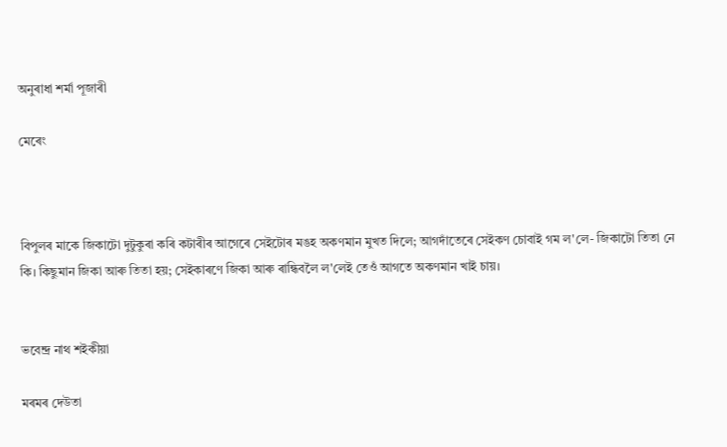অনুৰাধা শৰ্মা পূজাৰী

মেৰেং



বিপুলৰ মাকে জিকাটো দুটুকুৰা কৰি কটাৰীৰ আগেৰে সেইটোৰ মঙহ অকণমান মুখত দিলে; আগদাঁতেৰে সেইকণ চোবাই গম ল'লে- জিকাটো তিতা নে কি। কিছুমান জিকা আৰু তিতা হয়; সেইকাৰণে জিকা আৰু ৰান্ধিবলৈ ল'লেই তেওঁ আগতে অকণমান খাই চায়।


ভবেন্দ্ৰ নাথ শইকীয়া

মৰমৰ দেউতা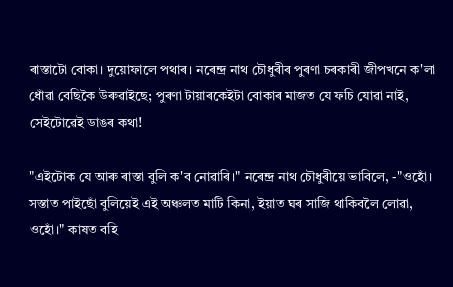ৰাস্তাটো বোকা। দুয়োফালে পথাৰ। নৰেন্দ্ৰ নাথ চৌধুৰীৰ পুৰণা চৰকাৰী জীপখনে ক'লা ধোঁৱা বেছিকৈ উৰুৱাইছে; পুৰণা টায়াৰকেইটা বোকাৰ মাজত যে ফচি যোৱা নাই, সেইটোৱেই ডাঙৰ কথা!

"এইটোক যে আৰু ৰাস্তা বুলি ক'ব নোৱাৰি।" নৰেন্দ্ৰ নাথ চৌধুৰীয়ে ভাবিলে, -"ওহোঁ। সস্তাত পাইছোঁ বুলিয়েই এই অঞ্চলত মাটি কিনা, ইয়াত ঘৰ সাজি থাকিবলৈ লোৱা, ওহোঁ।" কাষত বহি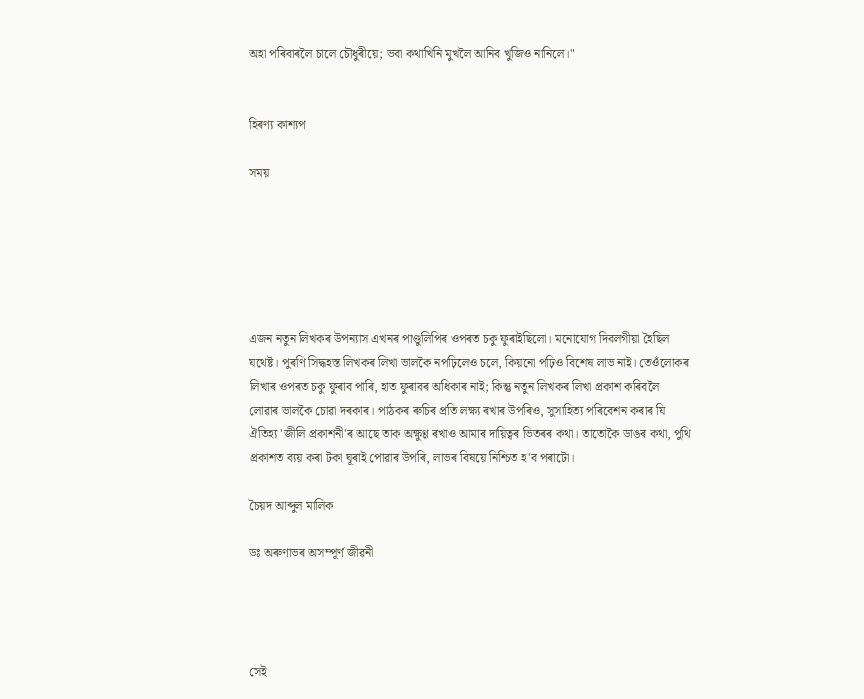অহা পৰিবাৰলৈ চালে চৌধুৰীয়ে; ভবা কথাখিনি মুখলৈ আনিব খুজিও নানিলে।"


হিৰণ্য কাশ্যপ

সময়






এজন নতুন লিখকৰ উপন্যাস এখনৰ পাণ্ডুলিপিৰ ওপৰত চকু ফুৰাইছিলো। মনোযোগ দিবলগীয়া হৈছিল যথেষ্ট। পুৰণি সিদ্ধহস্ত লিখকৰ লিখা ভালকৈ নপঢ়িলেও চলে, কিয়নো পঢ়িও বিশেষ লাভ নাই। তেওঁলোকৰ লিখাৰ ওপৰত চকু ফুৰাব পাৰি, হাত ফুৰাবৰ অধিকাৰ নাই; কিন্তু নতুন লিখকৰ লিখা প্রকাশ কৰিবলৈ লোৱাৰ ভালকৈ চোৱা দৰকাৰ। পাঠকৰ ৰুচিৰ প্ৰতি লক্ষ্য ৰখাৰ উপৰিও, সুসাহিত্য পৰিবেশন কৰাৰ যি ঐতিহ্য 'জীলি প্রকাশনী'ৰ আছে তাক অক্ষুণ্ণ ৰখাও আমাৰ দায়িত্বৰ ভিতৰৰ কথা। তাতোকৈ ডাঙৰ কথা, পুথি প্রকাশত ব্যয় কৰা টকা ঘূৰাই পোৱাৰ উপৰি, লাভৰ বিষয়ে নিশ্চিত হ'ব পৰাটো।

চৈয়দ আব্দুল মালিক

ডঃ অৰুণাভৰ অসম্পূৰ্ণ জীৱনী




সেই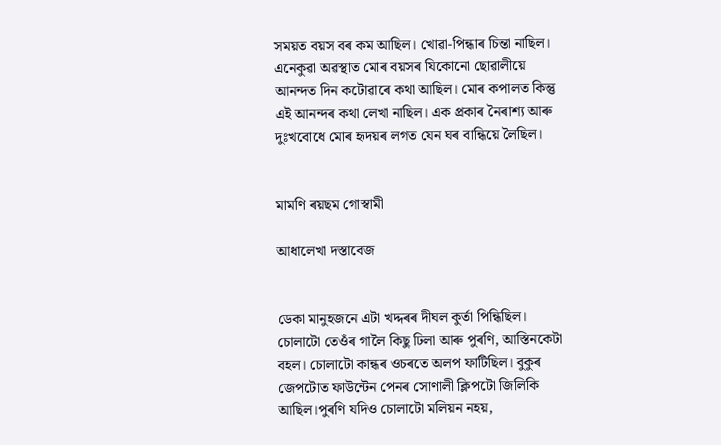সময়ত বয়স বৰ কম আছিল। খোৱা-পিন্ধাৰ চিন্তা নাছিল। এনেকুৱা অৱস্থাত মোৰ বয়সৰ যিকোনো ছোৱালীয়ে আনন্দত দিন কটোৱাৰে কথা আছিল। মোৰ কপালত কিন্তু এই আনন্দৰ কথা লেখা নাছিল। এক প্ৰকাৰ নৈৰাশ্য আৰু দুঃখবোধে মোৰ হৃদয়ৰ লগত যেন ঘৰ বান্ধিয়ে লৈছিল।


মামণি ৰয়ছম গোস্বামী

আধালেখা দস্তাবেজ


ডেকা মানুহজনে এটা খদ্দৰৰ দীঘল কুর্তা পিন্ধিছিল। চোলাটো তেওঁৰ গালৈ কিছু ঢিলা আৰু পুৰণি, আস্তিনকেটা বহল। চোলাটো কান্ধৰ ওচৰতে অলপ ফাটিছিল। বুকুৰ জেপটোত ফাউন্টেন পেনৰ সোণালী ক্লিপটো জিলিকি আছিল।পুৰণি যদিও চোলাটো মলিয়ন নহয়,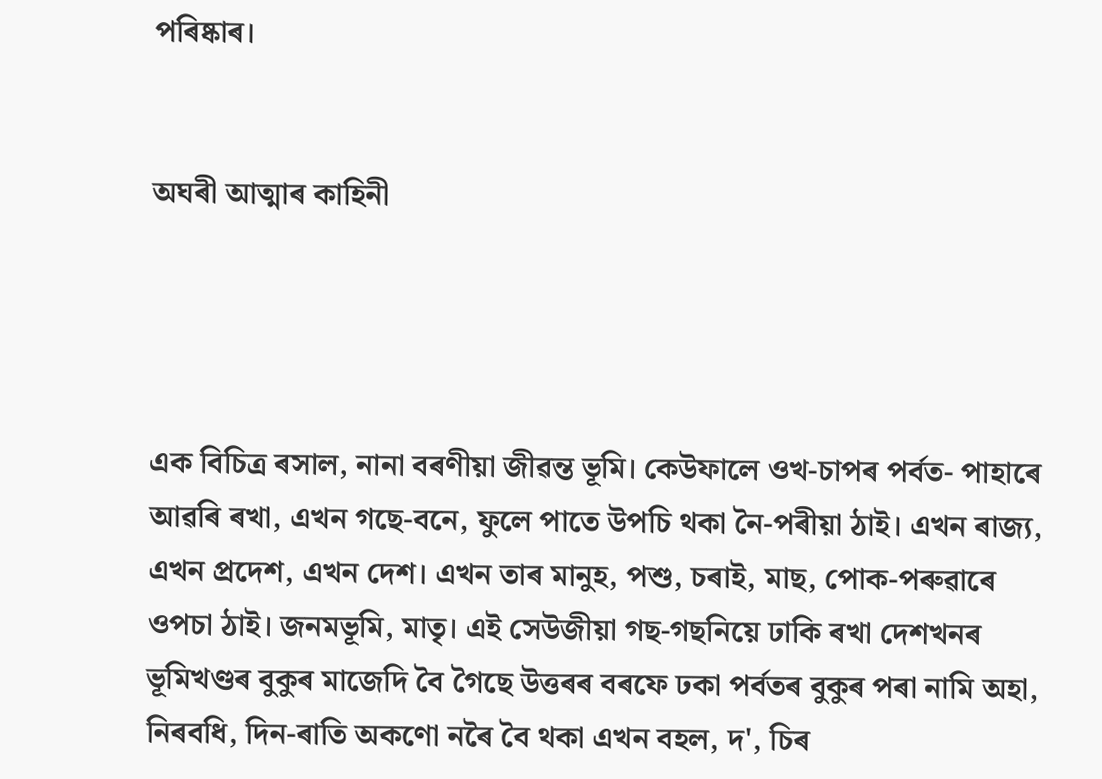পৰিষ্কাৰ।


অঘৰী আত্মাৰ কাহিনী




এক বিচিত্ৰ ৰসাল, নানা বৰণীয়া জীৱন্ত ভূমি। কেউফালে ওখ-চাপৰ পৰ্বত- পাহাৰে আৱৰি ৰখা, এখন গছে-বনে, ফুলে পাতে উপচি থকা নৈ-পৰীয়া ঠাই। এখন ৰাজ্য, এখন প্রদেশ, এখন দেশ। এখন তাৰ মানুহ, পশু, চৰাই, মাছ, পোক-পৰুৱাৰে ওপচা ঠাই। জনমভূমি, মাতৃ। এই সেউজীয়া গছ-গছনিয়ে ঢাকি ৰখা দেশখনৰ ভূমিখণ্ডৰ বুকুৰ মাজেদি বৈ গৈছে উত্তৰৰ বৰফে ঢকা পৰ্বতৰ বুকুৰ পৰা নামি অহা, নিৰবধি, দিন-ৰাতি অকণো নৰৈ বৈ থকা এখন বহল, দ', চিৰ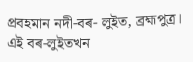প্রবহমান নদী-বৰ- লুইত, ব্ৰহ্মপুত্ৰ। এই বৰ-লুইতখন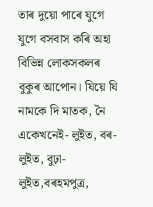তাৰ দুয়ো পাৰে যুগে যুগে বসবাস কৰি অহা বিভিন্ন লোকসকলৰ বুকুৰ আপোন। যিয়ে যি নামকে দি মাতক, নৈ একেখনেই- লুইত, বৰ-লুইত, বুঢ়া-লুইত,বৰহমপুত্ৰ,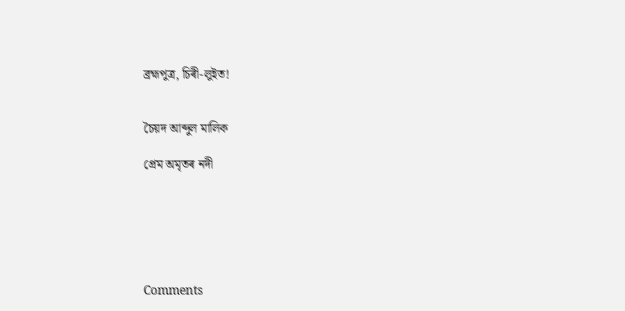ব্ৰহ্মপুত্ৰ, চিৰী-লুইত!


চৈয়দ আব্দুল মালিক

প্ৰেম অমৃতৰ নদী






Comments